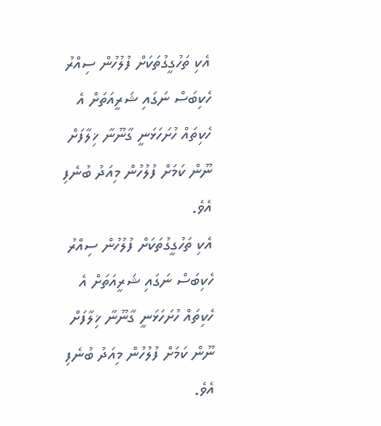އެކި ތަހުގީގުތަކަށް ފުލުހުން ސިއްރު ހެކިބަސް ނަގައި ޝަރީއަތަށް އެ ހެކިތައް ހުށަހަޅަނީ ގާނޫނާ ޚިލާފަށް ނޫން ކަމަށް ފުލުހުން މިއަދު ބުނެފި އެވެ.
އެކި ތަހުގީގުތަކަށް ފުލުހުން ސިއްރު ހެކިބަސް ނަގައި ޝަރީއަތަށް އެ ހެކިތައް ހުށަހަޅަނީ ގާނޫނާ ޚިލާފަށް ނޫން ކަމަށް ފުލުހުން މިއަދު ބުނެފި އެވެ.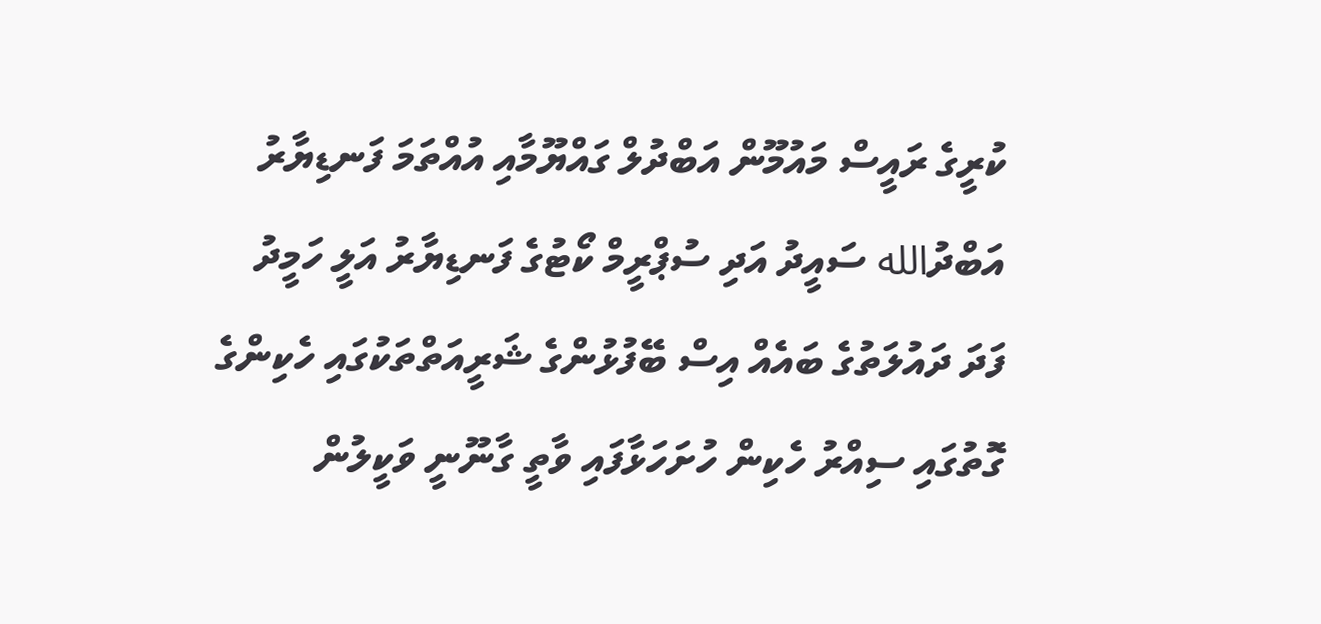ކުރީގެ ރައީސް މައުމޫން އަބްދުލް ގައްޔޫމާއި އުއްތަމަ ފަނޑިޔާރު އަބްދުالله ސައީދު އަދި ސުޕްރީމް ކޯޓުގެ ފަނޑިޔާރު އަލީ ހަމީދު ފަދަ ދައުލަތުގެ ބައެއް އިސް ބޭފުޅުންގެ ޝަރީއަތްތަކުގައި ހެކިންގެ ގޮތުގައި ސިއްރު ހެކިން ހުށަހަޅާފައި ވާތީ ގާނޫނީ ވަކީލުން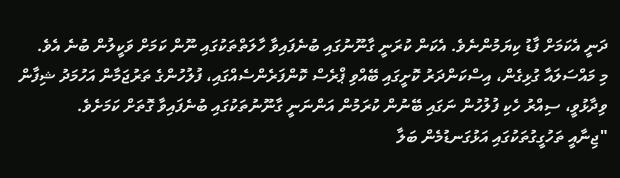ދަނީ އެކަމަށް ފާޑު ކިޔަމުންނެވެ. އެކަން ކުރަނީ ގާނޫނުގައި ބުނެފައިވާ ހާލަތްތަކުގައި ނޫން ކަމަށް ވަކީލުން ބުނެ އެވެ.
މި މައްސަލައާ ގުޅިގެން، އިސްކަންދަރު ކޮށީގައި ބޭއްވި ޕްރެސް ކޮންފަރެންސެއްގައި، ފުލުހުންގެ ތަރުޖަމާން އަހުމަދު ޝިފާން ވިދާޅުވީ، ސިއްރު ހެކި ފުލުހުން ނަގައި ބޭނުން ކުރަމުން އަންނަނީ ގާނޫނުތަކުގައި ބުނެފައިވާ ގޮތަށް ކަމަށެވެ.
"ޖިނާއީ ތަހުގީގުތަކުގައި އަޅުގަނޑުމެން ބަލާ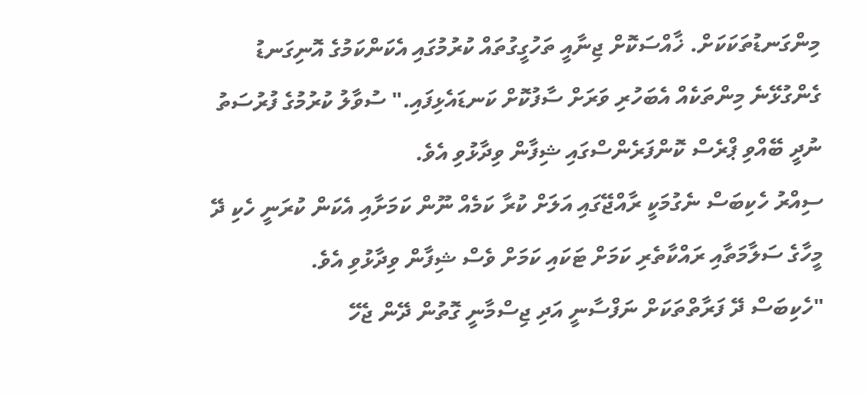މިންގަނޑުތަކަކަށް. ޚާއްސަކޮށް ޖިނާއީ ތަހުގީގުތައް ކުރުމުގައި އެކަންކަމުގެ އޮނިގަނޑު ގެންގުޅޭނެ މިންތަކެއް އެބަހުރި ވަރަށް ސާފުކޮށް ކަނޑައެޅިފައި." ސުވާލު ކުރުމުގެ ފުރުސަތު ނުދީ ބޭއްވި ޕްރެސް ކޮންފަރެންސްގައި ޝިފާން ވިދާޅުވި އެވެ.
ސިއްރު ހެކިބަސް ނެގުމަކީ ރާއްޖޭގައި އަލަށް ކުރާ ކަމެއް ނޫން ކަމަށާއި އެކަން ކުރަނީ ހެކި ދޭ މީހާގެ ސަލާމަތާއި ރައްކާތެރި ކަމަށް ޓަކައި ކަމަށް ވެސް ޝިފާން ވިދާޅުވި އެވެ.
"ހެކިބަސް ދޭ ފަރާތްތަކަށް ނަފްސާނީ އަދި ޖިސްމާނީ ގޮތުން ދޭން ޖެހޭ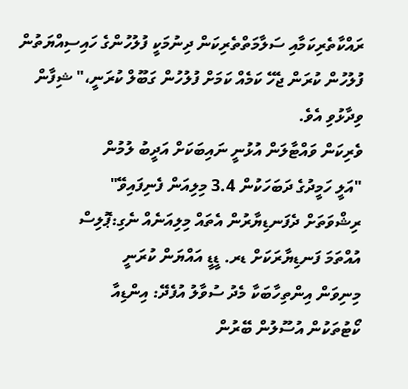ރައްކާތެރިކަމާއި ސަލާމަތްތެރިކަން ދިނުމަކީ ފުލުހުންގެ ހައިސިއްޔަތުން ފުލުހުން ކުރަން ޖެހޭ ކަމެއް ކަމަށް ފުލުހުން ގަބޫލް ކުރަނީ،" ޝިފާން ވިދާޅުވި އެވެ.
ވެރިކަން ވައްޓާލަން އުޅުނީ ނައިބަކަށް އަދީބު ލުމުން
"އަލީ ހަމީދުގެ ދަބަހަކުން 3.4 މިލިއަން ފެނިފައިވޭ"
ރިޝްވަތަށް ދެފަނޑިޔާރުން އެތައް މިލިއަނެއް ނެގި:ޕޮލިސް
އުއްތަމަ ފަނޑިޔާރަކަށް ޑރ. ޑީޑީ އައްޔަން ކުރަނީ
މިނިވަން އިންތިހާބަކާ މެދު ސުވާލު އުފެދޭ: އިންޑިއާ
ކޯޓުތަކުން އުސޫލުން ބޭރުން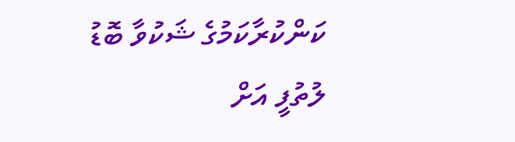ކަންކުރާކަމުގެ ޝަކުވާ ބޮޑު
ލުތުފީ އަށް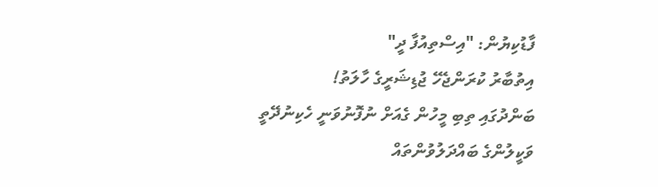ފާޑުކިޔުން: "އިސްތިއުފާ ދީ"
އިތުބާރު ކުރަންޖެހޭ ޖުޑިޝަރީގެ ހާލަތު!
ބަންދުގައި ތިބި މީހުން ގެއަށް ނުފޮނުވަނީ ހެކިނުދޭތީ
ވަކީލުންގެ ބައްދަލުވުންތައް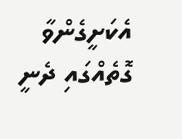އެކަށީގެންވާ ގޮތެއްގައި ދެނީ